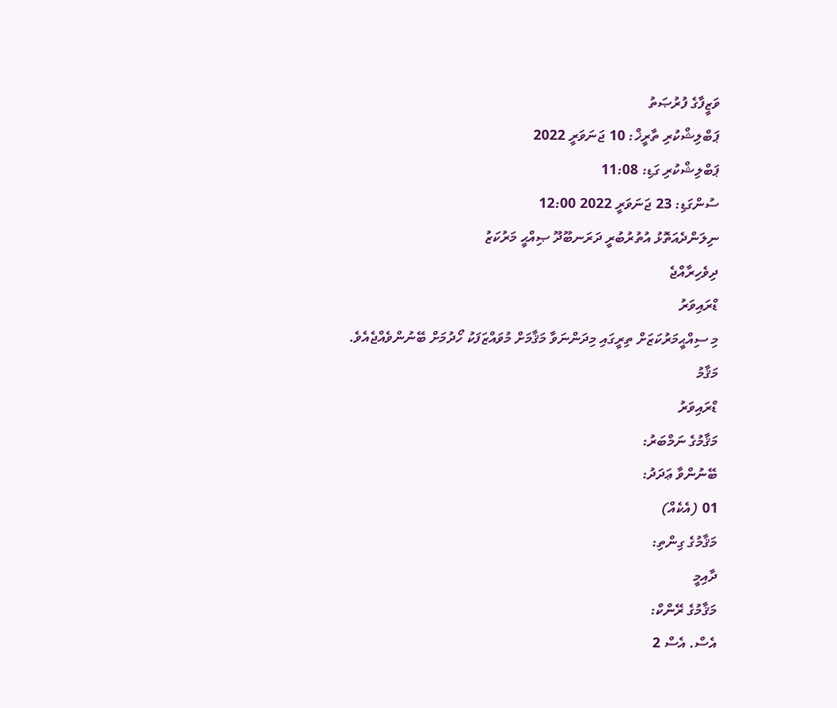ވަޒީފާގެ ފުރުޞަތު
ޕަބްލިޝްކުރި ތާރީޚް: 10 ޖަނަވަރީ 2022
ޕަބްލިޝްކުރި ގަޑި: 11:08
ސުންގަޑި: 23 ޖަނަވަރީ 2022 12:00
ނިލަންދެއަތޮޅު އުތުރުބުރީ ދަރަނބޫދޫ ޞިއްޙީ މަރުކަޒު
ދިވެހިރާއްޖެ
ޑްރައިވަރު
މި ސިއްޙީމަރުކަޒަށް ތިރީގައި މިދަންނަވާ މަޤާމަށް މުވައްޒަފަކު ހޯދުމަށް ބޭނުންވެއްޖެއެވެ.
މަޤާމު
ޑްރައިވަރު
މަޤާމުގެ ނަމްބަރު:
ބޭނުންވާ ޢަދަދު:
01 (އެކެއް)
މަޤާމުގެ ގިންތި:
ދާއިމީ
މަޤާމުގެ ރޭންކް:
އެސް. އެސް 2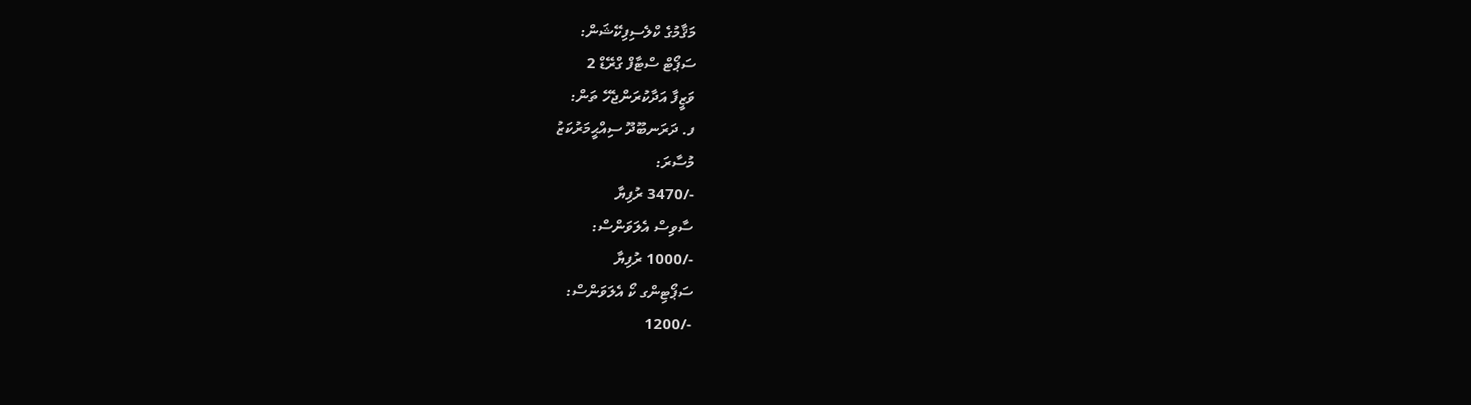މަޤާމުގެ ކްލެސިފިކޭޝަން:
ސަޕޯޓް ސްޓާފް ގްރޭޑް 2
ވަޒީފާ އަދާކުރަންޖެހޭ ތަން:
ފ. ދަރަނބޫދޫ ސިއްޙީމަރުކަޒު
މުސާރަ:
-/3470 ރުފިޔާ
ސާވިސް އެލަވަންސް:
-/1000 ރުފިޔާ
ސަޕޯޓިންގ ކޯ އެލަވަންސް:
-/1200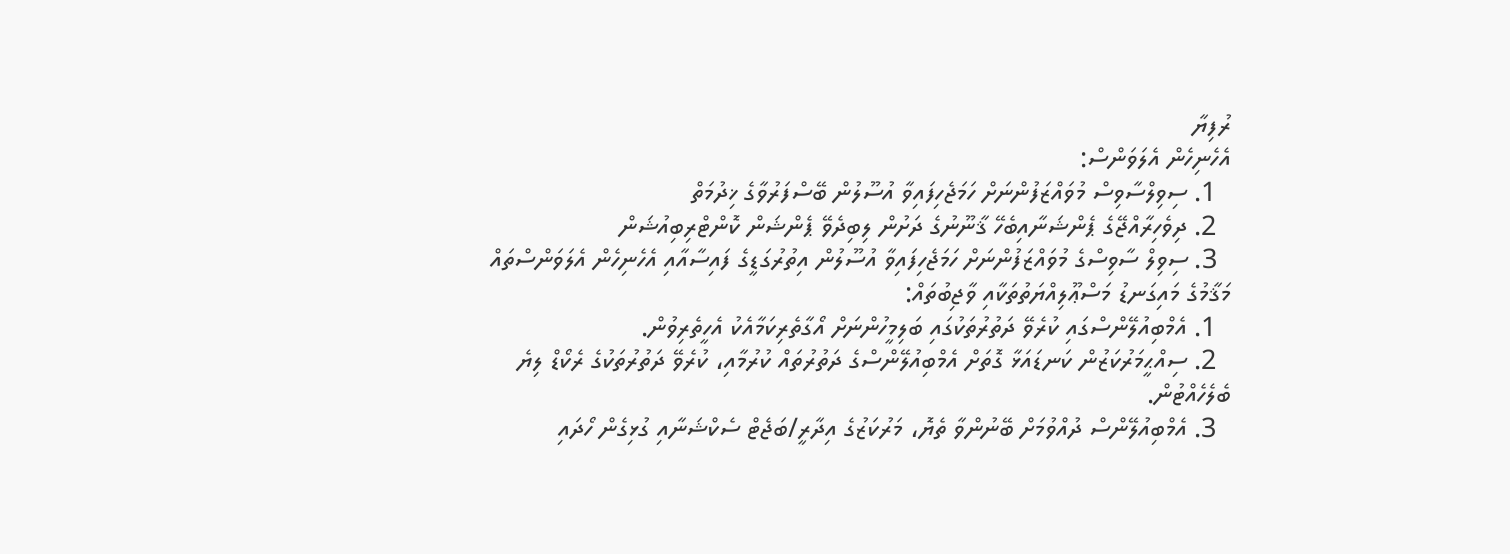ރުފިޔާ
އެހެނިހެން އެލަވަންސް:
  1. ސިވިލްސާވިސް މުވައްޒަފުންނަށް ހަމަޖެހިފައިވާ އުސޫލުން ބޭސްފަރުވާގެ ޚިދުމަތް
  2. ދިވެހިރާއްޖޭގެ ޕެންޝަނާއިބެހޭ ޤާނޫނުގެ ދަށުން ލިބިދެވޭ ޕެންޝަން ކޮންޓްރިބިއުޝަން
  3. ސިވިލް ސާވިސްގެ މުވައްޒަފުންނަށް ހަމަޖެހިފައިވާ އުސޫލުން އިތުރުގަޑީގެ ފައިސާއާއި އެހެނިހެން އެލަވަންސްތައް
މަޤާމުގެ މައިގަނޑު މަސްޢޫލިއްޔަތުތަކާއި ވާޖިބުތައް:
  1. އެމްބިއުލޭންސްގައި ކުރެވޭ ދަތުރުތަކުގައި ބަލިމީހުންނަށް އޯގާތެރިކަމާއެކު އެހީތެރިވުން.
  2. ސިއްޙީމަރުކަޒުން ކަނޑައަޅާ ގޮތަށް އެމްބިއުލޭންސްގެ ދަތުރުތައް ކުރުމާއި، ކުރެވޭ ދަތުރުތަކުގެ ރެކޯޑް ލިޔެ ބެލެހެއްޓުން.
  3. އެމްބިއުލޭންސް ދުއްވުމަށް ބޭނުންވާ ތެޔޮ، މަރުކަޒުގެ އިދާރީ/ބަޖެޓް ސެކްޝަނާއި ގުޅިގެން ހޯދައި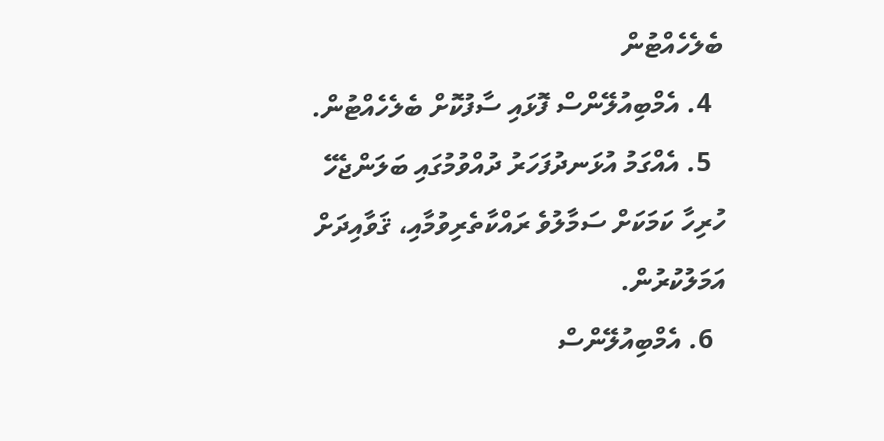ބެލެހެއްޓުން
  4. އެމްބިއުލޭންސް ފޮޅައި ސާފުކޮށް ބެލެހެއްޓުން.
  5. އެއްގަމު އުޅަނދުފަހަރު ދުއްވުމުގައި ބަލަންޖެހޭ ހުރިހާ ކަމަކަށް ސަމާލުވެ ރައްކާތެރިވުމާއި، ޤަވާއިދަށް އަމަލުކުރުން.
  6. އެމްބިއުލޭންސް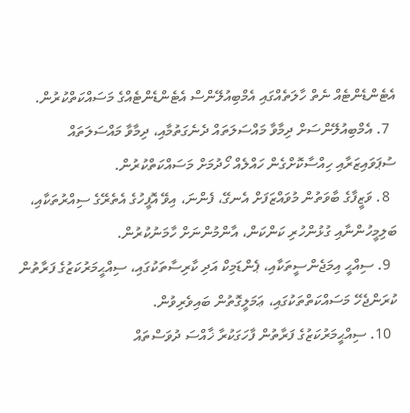އެޓެންޑެންޓެއް ނެތް ހާލަތެއްގައި އެމްބިއުލޭންސް އެޓެންޑެންޓެއްގެ މަސައްކަތްކުރުން.
  7. އެމްބިއުލޭންސަށް ދިމާވާ މައްސަލަތައް ދެނެގަތުމާއި، ދިމާވާ މައްސަލަތައް ސުޕަވައިޒަރާއި ހިއްސާކޮށްގެން ހައްލެއް ހޯދުމަށް މަސައްކަތްކުރުން.
  8. ވަޒީފާގެ ބާވަތުން މުވައްޒަފަށް އެނގޭ، ފެންނަ، އިވޭ އޮފީހުގެ އެތެރޭގެ ސިއްރުތަކާއި، ބަލިމީހުންނާއި ގުޅުންހުރި ކަންކަން، އާންމުންނަށް ހާމަނުކުރުން.
  9. ސިއްޙީ އިމަޖެންސީތަކާއި، ޕެންޑަމިކް އަދި ކާރިސާތަކުގައި، ސިއްޙީމަރުކަޒުގެ ފަރާތުން ކުރަންޖެހޭ މަސައްކަތްތަކުގައި، ޢަމަލީގޮތުން ބައިވެރިވުން.
  10. ސިއްޙީމަރުކަޒުގެ ފަރާތުން ފާހަގަކުރާ ޚާއްސަ ދުވަސްތައް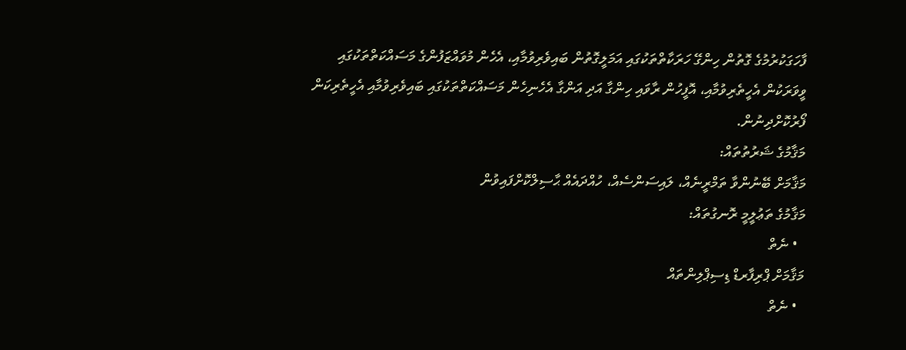ފާހަގަކުރުމުގެ ގޮތުން ހިންގޭ ހަރަކާތްތަކުގައި އަމަލީގޮތުން ބައިވެރިވުމާއި، އެހެން މުވައްޒަފުންގެ މަސައްކަތްތަކުގައި ވީވަރަކުން އެހީތެރިވުމާއި، އޮފީހުން ރާވައި ހިންގާ އަދި އަންގާ އެހެނިހެން މަސައްކަތްތަކުގައި ބައިވެރިވުމާއި އެހީތެރިކަން ފޯރުކޮށްދިނުން.
މަޤާމުގެ ޝަރުތުތައް:
މަޤާމަށް ބޭނުންވާ ތަމްރީނެއް، ލައިސަންސެއް، ހުއްދައެއް ޙާސިލްކޮށްފައިވުން
މަޤާމުގެ ތަޢުލީމީ ރޮނގުތައް:
  • ނެތް
މަޤާމަށް ޕްރިފާރޑް ޑިސިޕްލިންތައް
  • ނެތް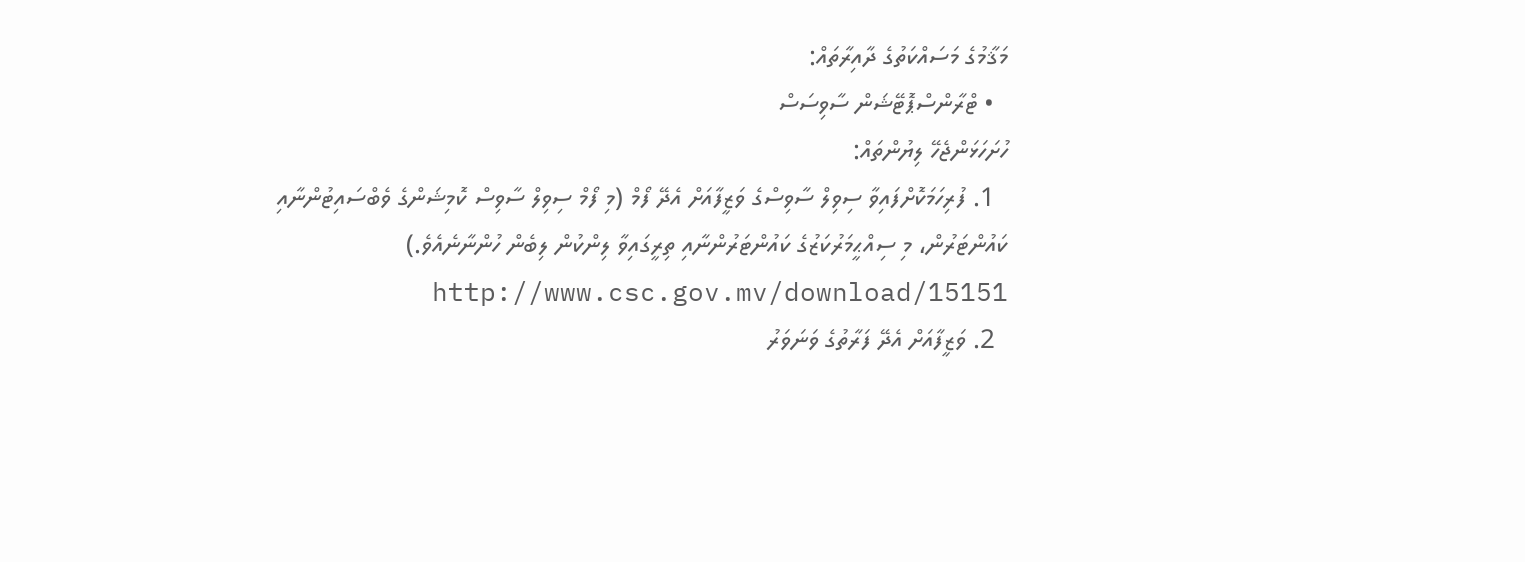މަޤާމުގެ މަސައްކަތުގެ ދާއިރާތައް:
  • ޓްރާންސްޕޮޓޭޝަން ސާވިސަސް
ހުށަހަޅަންޖެހޭ ލިޔުންތައް:
  1. ފުރިހަމަކޮށްފައިވާ ސިވިލް ސާވިސްގެ ވަޒީފާއަށް އެދޭ ފޯމް (މި ފޯމް ސިވިލް ސާވިސް ކޮމިޝަންގެ ވެބްސައިޓުންނާއި ކައުންޓަރުން، މި ސިއްޙީމަރުކަޒުގެ ކައުންޓަރުންނާއި ތިރީގައިވާ ލިންކުން ލިބެން ހުންނާނެއެވެ.) http://www.csc.gov.mv/download/15151
  2. ވަޒީފާއަށް އެދޭ ފަރާތުގެ ވަނަވަރު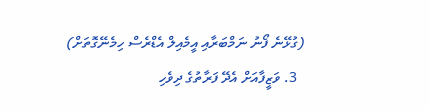(ގުޅޭނެ ފޯނު ނަމްބަރާއި އީމެއިލް އެޑްރެސް ހިމެނޭގޮތަށް)
  3. ވަޒީފާއަށް އެދޭ ފަރާތުގެ ދިވެހި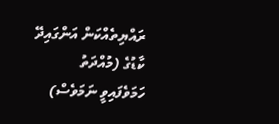ރައްޔިތެއްކަން އަންގައިދޭ ކާޑުގެ (މުއްދަތު ހަމަވެފައިވީ ނަމަވެސް)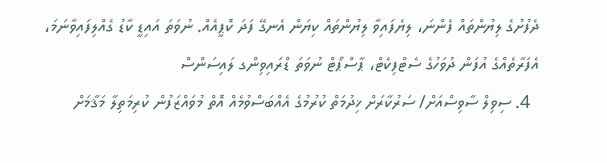ދެފުށުގެ ލިޔުންތައް ފެންނަ، ލިޔެފައިވާ ލިޔުންތައް ކިޔަން އެނގޭ ފަދަ ކޮޕީއެއް. ނުވަތަ އައިޑީ ކާޑު ގެއްލިފައިވާނަމަ، އެފަރާތެއްގެ އުފަން ދުވަހުގެ ސެޓްފިކެޓް، ޕާސްޕޯޓް ނުވަތަ ޑްރައިވިންގ ލައިސަންސް
  4. ސިވިލް ސާވިސްއަށް/ ސަރުކާރަށް ޚިދުމަތް ކުރުމުގެ އެއްބަސްވުމެއް އޮތް މުވައްޒަފުން ކުރިމަތިލާ މަޤާމަށް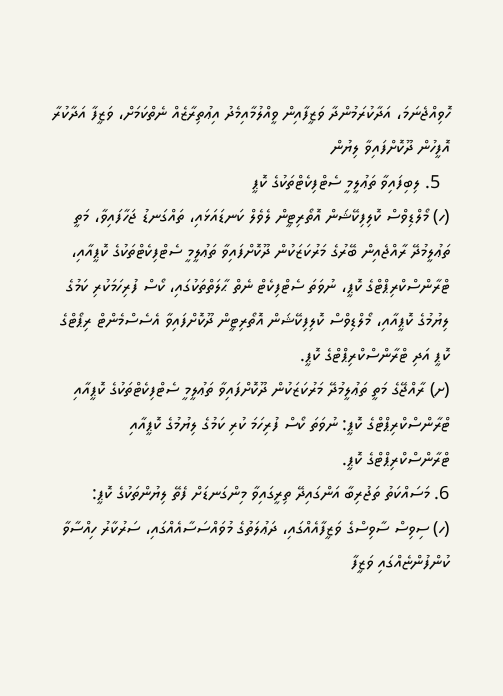ހޮވިއްޖެނަމަ، އަދާކުރަމުންދާ ވަޒީފާއިން ވީއްލުމާއިމެދު އިޢުތިރާޒެއް ނެތްކަމަށް، ވަޒީފާ އަދާކުރާ އޮފީހުން ދޫކޮށްފައިވާ ލިޔުން
  5. ލިބިފައިވާ ތަޢުލީމީ ސެޓްފިކެޓްތަކުގެ ކޮޕީ
(ހ) މޯލްޑިވްސް ކޮލިފިކޭޝަން އޮތޯރިޓީން ލެވެލް ކަނޑައަޅައި، ތައްގަނޑު ޖަހާފައިވާ، މަތީ ތަޢުލީމުދޭ ރާއްޖެއިން ބޭރުގެ މަރުކަޒަކުން ދޫކޮށްފައިވާ ތަޢުލީމީ ސެޓްފިކެޓްތަކުގެ ކޮޕީއާއި، ޓްރާންސްކްރިޕްޓްގެ ކޮޕީ، ނުވަތަ ސެޓްފިކެޓް ނެތް ޙާލަތްތަކުގައި، ކޯސް ފުރިހަމަކުރި ކަމުގެ ލިޔުމުގެ ކޮޕީއާއި، މޯލްޑިވްސް ކޮލިފިކޭޝަން އޮތޯރިޓީން ދޫކޮށްފައިވާ އެސެސްމެންޓް ރިޕޯޓްގެ ކޮޕީ އަދި ޓްރާންސްކްރިޕްޓްގެ ކޮޕީ.
(ށ) ރާއްޖޭގެ މަތީ ތަޢުލީމުދޭ މަރުކަޒަކުން ދޫކޮށްފައިވާ ތަޢުލީމީ ސެޓްފިކެޓްތަކުގެ ކޮޕީއާއި ޓްރާންސްކްރިޕްޓްގެ ކޮޕީ: ނުވަތަ ކޯސް ފުރިހަމަ ކުރި ކަމުގެ ލިޔުމުގެ ކޮޕީއާއި ޓްރާންސްކްރިޕްޓްގެ ކޮޕީ.
6. މަސައްކަތު ތަޖުރިބާ އަންގައިދޭ ތިރީގައިވާ މިންގަނޑަށް ފެތޭ ލިޔުންތަކުގެ ކޮޕީ:
(ހ) ސިވިސް ސާވިސްގެ ވަޒީފާއެއްގައި، ދަޢުލަތުގެ މުވައްސަސާއެއްގައި، ސަރުކާރު ހިއްސާވާ ކުންފުންޏެއްގައި ވަޒީފާ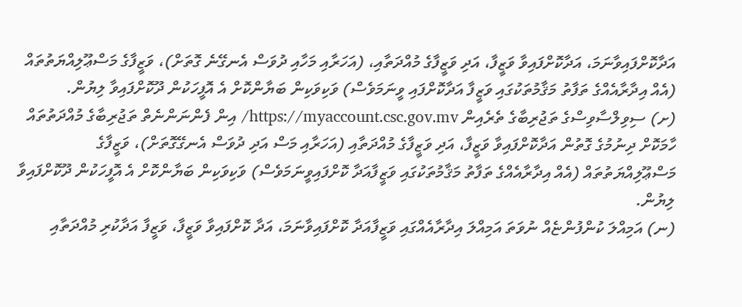އަދާކޮށްފައިވާނަމަ، އަދާކޮށްފައިވާ ވަޒީފާ، އަދި ވަޒީފާގެ މުއްދަތާއި، (އަހަރާއި މަހާއި ދުވަސް އެނގޭނެ ގޮތަށް)، ވަޒީފާގެ މަސްޢޫލިއްޔަތުތައް (އެއް އިދާރާއެއްގެ ތަފާތު މަޤާމުތަކުގައި ވަޒީފާ އަދާކޮށްފައި ވީނަމަވެސް) ވަކިވަކިން ބަޔާންކޮށް އެ އޮފީހަކުން ދޫކޮށްފައިވާ ލިޔުން.
(ށ) ސިވިލްސާވިސްގެ ތަޖުރިބާގެ ތެރެއިން https://myaccount.csc.gov.mv/ އިން ފެންނަންނެތް ތަޖުރިބާގެ މުއްދަތުތައް ހާމަކޮށް ދިނުމުގެ ގޮތުން އަދާކޮށްފައިވާ ވަޒީފާ، އަދި ވަޒީފާގެ މުއްދަތާއި (އަހަރާއި މަސް އަދި ދުވަސް އެނގޭގޮތަށް)، ވަޒީފާގެ މަސްޢޫލިއްޔަތުތައް (އެއް އިދާރާއެއްގެ ތަފާތު މަޤާމުތަކުގައި ވަޒީފާއަދާ ކޮށްފައިވީނަމަވެސް) ވަކިވަކިން ބަޔާންކޮށް އެ އޮފީހަކުން ދޫކޮށްފައިވާ ލިޔުން.
(ނ) އަމިއްލަ ކުންފުންޏެއް ނުވަތަ އަމިއްލަ އިދާރާއެއްގައި ވަޒީފާއަދާ ކޮށްފައިވާނަމަ، އަދާ ކޮށްފައިވާ ވަޒީފާ، ވަޒީފާ އަދާކުރި މުއްދަތާއި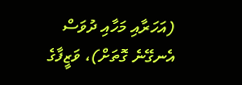(އަހަރާއި މަހާއި ދުވަސް އެނގޭނެ ގޮތަށް)، ވަޒީފާގެ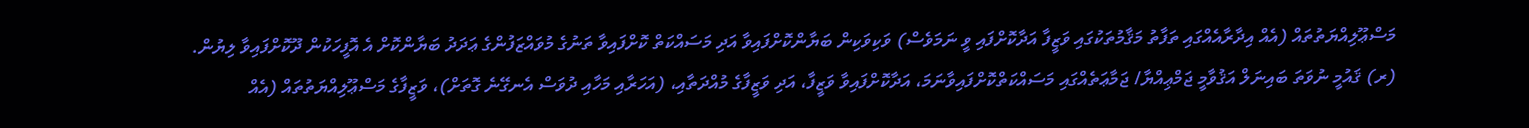މަސްޢޫލިއްޔަތުތައް (އެއް އިދާރާއެއްގައި ތަފާތު މަޤާމުތަކުގައި ވަޒީފާ އަދާކޮށްފައި ވީ ނަމަވެސް) ވަކިވަކިން ބަޔާންކޮށްފައިވާ އަދި މަސައްކަތް ކޮށްފައިވާ ތަނުގެ މުވައްޒަފުންގެ ޢަދަދު ބަޔާންކޮށް އެ އޮފީހަކުން ދޫކޮށްފައިވާ ލިޔުން.
(ރ) ޤައުމީ ނުވަތަ ބައިނަލް އަޤުވާމީ ޖަމްޢިއްޔާ/ ޖަމާޢަތެއްގައި މަސައްކަތްކޮށްފައިވާނަމަ، އަދާކޮށްފައިވާ ވަޒީފާ، އަދި ވަޒީފާގެ މުއްދަތާއި، (އަހަރާއި މަހާއި ދުވަސް އެނގޭނެ ގޮތަށް)، ވަޒީފާގެ މަސްޢޫލިއްޔަތުތައް (އެއް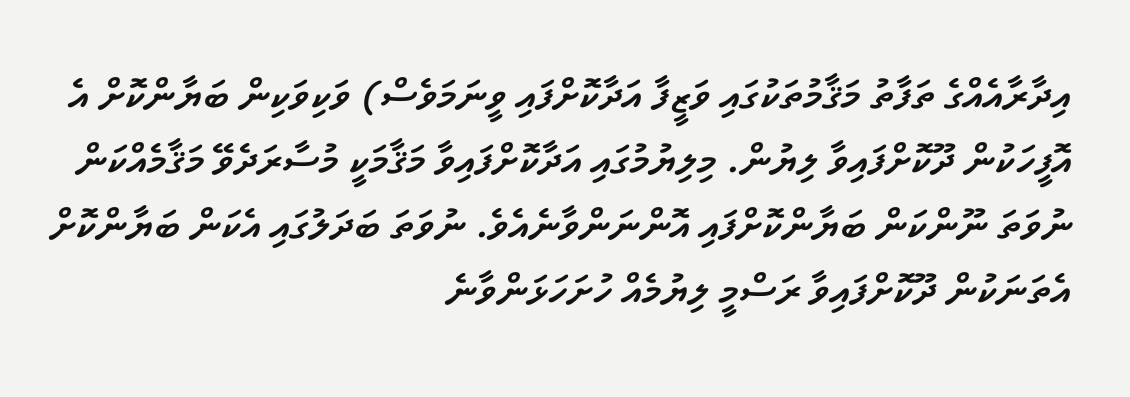އިދާރާއެއްގެ ތަފާތު މަޤާމުތަކުގައި ވަޒީފާ އަދާކޮށްފައި ވީނަމަވެސް) ވަކިވަކިން ބަޔާންކޮށް އެ އޮފީހަކުން ދޫކޮށްފައިވާ ލިޔުން. މިލިޔުމުގައި އަދާކޮށްފައިވާ މަޤާމަކީ މުސާރަދެވޭ މަޤާމެއްކަން ނުވަތަ ނޫންކަން ބަޔާންކޮށްފައި އޮންނަންވާނެއެވެ. ނުވަތަ ބަދަލުގައި އެކަން ބަޔާންކޮށް އެތަނަކުން ދޫކޮށްފައިވާ ރަސްމީ ލިޔުމެއް ހުށަހަޅަންވާނެ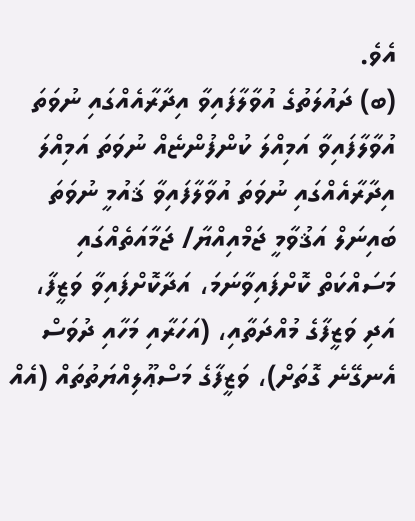އެވެ.
(ބ) ދައުލަތުގެ އުވާލާފައިވާ އިދާރާއެއްގައި ނުވަތަ އުވާލާފައިވާ އަމިއްލަ ކުންފުންޏެއް ނުވަތަ އަމިއްލަ އިދާރާއެއްގައި ނުވަތަ އުވާލާފައިވާ ޤައުމީ ނުވަތަ ބައިނަލް އަޤުވާމީ ޖަމްއިއްޔާ/ ޖަމާއަތެއްގައި މަސައްކަތް ކޮށްފައިވާނަމަ، އަދާކޮށްފައިވާ ވަޒީފާ، އަދި ވަޒީފާގެ މުއްދަތާއި، (އަހަރާއި މަހާއި ދުވަސް އެނގޭނެ ގޮތަށް)، ވަޒީފާގެ މަސްޢޫލިއްޔަތުތައް (އެއް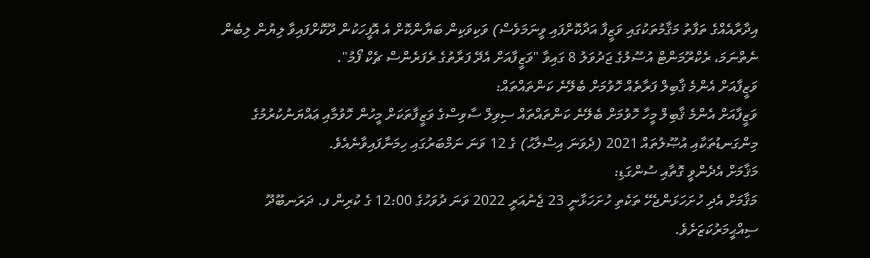އިދާރާއެއްގެ ތަފާތު މަޤާމުތަކުގައި ވަޒީފާ އަދާކޮށްފައި ވީނަމަވެސް) ވަކިވަކިން ބަޔާންކޮށް އެ އޮފީހަކުން ދޫކޮށްފައިވާ ލިޔުން ލިބެން ނެތްނަމަ، ރެކްރޫމަންޓް އުސޫލުގެ ޖަދުވަލު 8 ގައިވާ "ވަޒީފާއަށް އެދޭ ފަރާތުގެ ރެފަރެންސް ޗެކް ފޯމު".
ވަޒީފާއަށް އެންމެ ޤާބިލް ފަރާތެއް ހޮވުމަށް ބެލޭނެ ކަންތައްތައް:
ވަޒީފާއަށް އެންމެ ޤާބިލް މީހާ ހޮވުމަށް ބެލޭނެ ކަންތައްތައް ސިވިލް ސާވިސްގެ ވަޒީފާތަކަށް މީހުން ހޮވުމާއި ޢައްޔަނުކުރުމުގެ މިންގަނޑުތަކާއި އުޞޫލުތައް 2021 (ދެވަނަ އިސްލާޙު) ގެ 12 ވަނަ ނަމްބަރުގައި ހިމަނާފައިވާނެއެވެ.
މަޤާމަށް އެދެންވީ ގޮތާއި ސުންގަޑި:
މަޤާމަށް އެދި ހުށަހަޅަންޖެހޭ ތަކެތި ހުށަހަޅާނީ 23 ޖެނުއަރީ 2022 ވަނަ ދުވަހުގެ 12:00 ގެ ކުރިން ފ. ދަރަނބޫދޫ ސިއްޙީމަރުކަޒަށެވެ.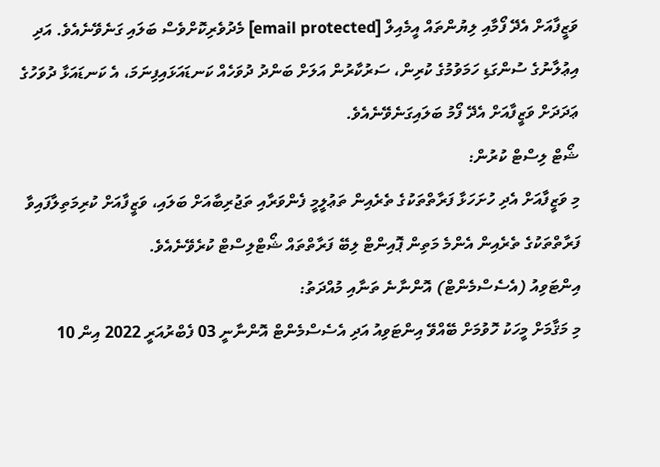ވަޒީފާއަށް އެދޭ ފޯމާއި ލިޔުންތައް އީމެއިލް [email protected] މެދުވެރިކޮށްވެސް ބަލައި ގަނެވޭނެއެވެ. އަދި އިޢުލާނުގެ ސުންގަޑި ހަމަވުމުގެ ކުރިން، ސަރުކާރުން އަލަށް ބަންދު ދުވަހެއް ކަނޑައަޅައިފިނަމަ، އެ ކަނޑައަޅާ ދުވަހުގެ ޢަދަދަށް ވަޒީފާއަށް އެދޭ ފޯމު ބަލައިގަނެވޭނެއެވެ.
ޝޯޓް ލިސްޓް ކުރުން:
މި ވަޒީފާއަށް އެދި ހުށަހަޅާ ފަރާތްތަކުގެ ތެރެއިން ތަޢުލީމީ ފެންވަރާއި ތަޖުރިބާއަށް ބަލައި، ވަޒީފާއަށް ކުރިމަތިލާފައިވާ ފަރާތްތަކުގެ ތެރެއިން އެންމެ މަތިން ޕޮއިންޓް ލިބޭ ފަރާތްތައް ޝޯޓްލިސްޓް ކުރެވޭނެއެވެ.
އިންޓަވިއު (އެސެސްމެންޓް) އޮންނާނެ ތަނާއި މުއްދަތު:
މި މަޤާމަށް މީހަކު ހޮވުމަށް ބޭއްވޭ އިންޓަވިއު އަދި އެސެސްމެންޓް އޮންނާނީ 03 ފެބްރުއަރީ 2022 އިން 10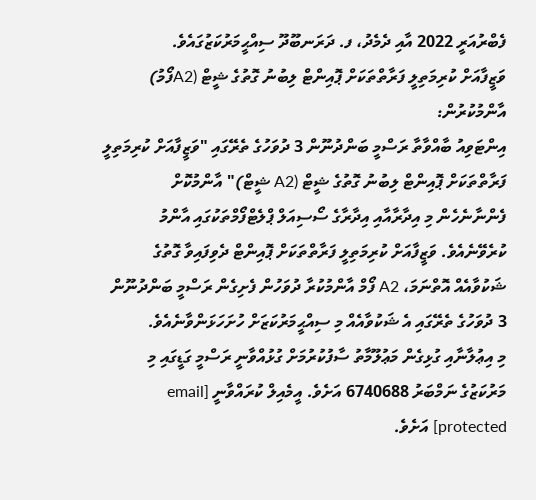ފެބްރުއަރީ 2022 އާއި ދެމެދު، ފ. ދަރަނބޫދޫ ސިއްޙީމަރުކަޒުގައެވެ.
ވަޒީފާއަށް ކުރިމަތިލީ ފަރާތްތަކަށް ޕޮއިންޓް ލިބުނު ގޮތުގެ ޝީޓް (A2ފޯމު) އާންމުކުރުން:
އިންޓަވިއު ބާއްވާތާ ރަސްމީ ބަންދުނޫން 3 ދުވަހުގެ ތެރޭގައި "ވަޒީފާއަށް ކުރިމަތިލީ ފަރާތްތަކަށް ޕޮއިންޓް ލިބުނު ގޮތުގެ ޝީޓް (A2 ޝީޓް)" އާންމުކޮށް ފެންނާނެހެން މި އިދާރާއާއި އިދާރާގެ ސޯސިއަލް ޕްލެޓްފޯމްތަކުގައި އާންމު ކުރެވޭނެއެވެ. ވަޒީފާއަށް ކުރިމަތިލީ ފަރާތްތަކަށް ޕޮއިންޓް ދެވިފައިވާ ގޮތުގެ ޝަކުވާއެއް އޮތްނަމަ، A2 ފޯމް އާންމުކުރާ ދުވަހުން ފެށިގެން ރަސްމީ ބަންދުނޫން 3 ދުވަހުގެ ތެރޭގައި އެ ޝަކުވާއެއް މި ސިއްޙީމަރުކަޒަށް ހުށަހަޅަންވާނެއެވެ.
މި އިޢުލާނާއި ގުޅިގެން މަޢުލޫމާތު ސާފުކުރުމަށް ގުޅުއްވާނީ ރަސްމީ ގަޑީގައި މި މަރުކަޒުގެ ނަމްބަރު 6740688 އަށެވެ. އީމެއިލް ކުރައްވާނީ [email protected] އަށެވެ.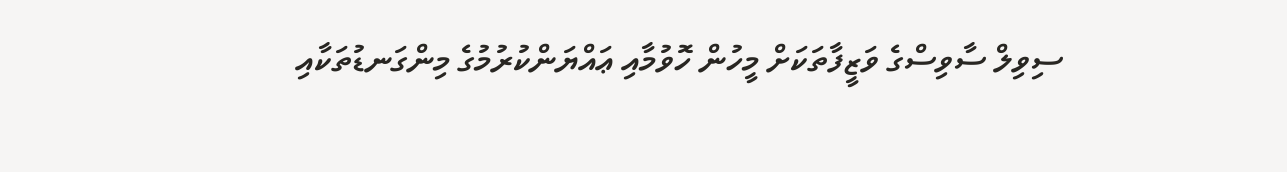ސިވިލް ސާވިސްގެ ވަޒީފާތަކަށް މީހުން ހޮވުމާއި ޢައްޔަންކުރުމުގެ މިންގަނޑުތަކާއި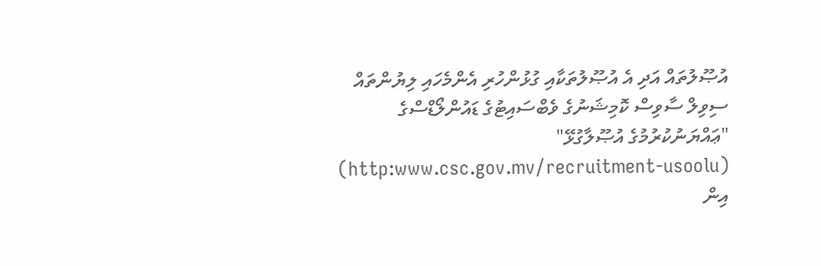އުޞޫލުތައް އަދި އެ އުޞޫލުތަކާއި ގުޅުންހުރި އެންމެހައި ލިޔުންތައް ސިވިލް ސާވިސް ކޮމިޝަނުގެ ވެބްސައިޓުގެ ޑައުންލޯޑްސްގެ "ޢައްޔަނުކުރުމުގެ އުޞޫލާގުޅޭ" (http:www.csc.gov.mv/recruitment-usoolu) އިން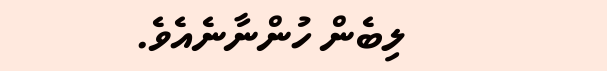ލިބެން ހުންނާނެއެވެ.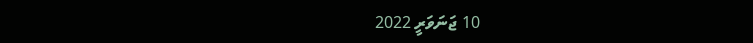10 ޖަނަވަރީ 2022